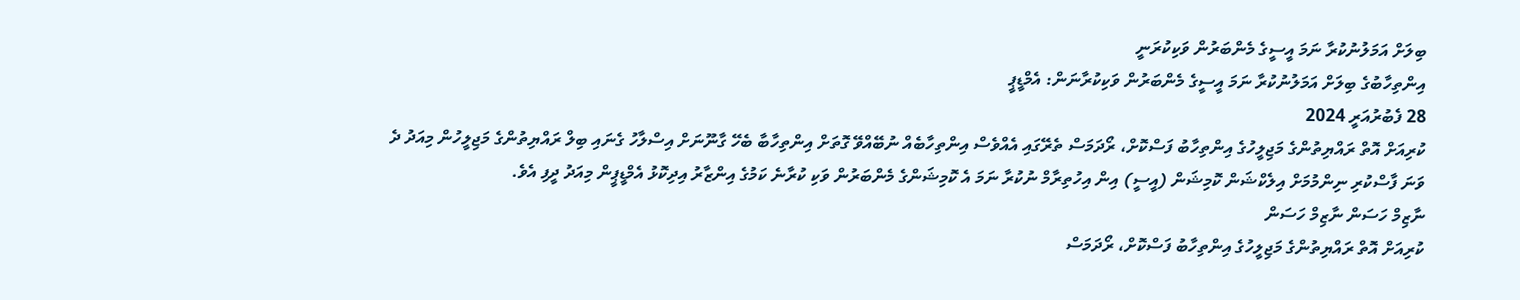ބިލަށް އަމަލުނުކުރާ ނަމަ އީސީގެ މެންބަރުން ވަކިކުރަނީ
އިންތިހާބުގެ ބިލަށް އަމަލުނުކުރާ ނަމަ އީސީގެ މެންބަރުން ވަކިކުރާނަން: އެމްޑީޕީ
28 ފެބުރުއަރީ 2024
ކުރިއަށް އޮތް ރައްޔިތުންގެ މަޖިލީހުގެ އިންތިހާބު ފަސްކޮށް، ރޯދަމަސް ތެރޭގައި އެއްވެސް އިންތިހާބެއް ނުބޭއްވޭ ގޮތަށް އިންތިހާބާ ބެހޭ ގާނޫނަށް އިސްލާހު ގެނައި ބިލް ރައްޔިތުންގެ މަޖިލީހުން މިއަދު ދެ ވަނަ ފާސްކުރި ނިންމުމަށް އިލެކްޝަން ކޮމިޝަން (އީސީ) އިން އިހުތިރާމް ނުކުރާ ނަމަ އެ ކޮމިޝަންގެ މެންބަރުން ވަކި ކުރާނެ ކަމުގެ އިންޒާރު އިދިކޮޅު އެމްޑީޕީން މިއަދު ދީފި އެވެ.
ނާޒިމް ހަސަން ނާޒިމް ހަސަން
ކުރިއަށް އޮތް ރައްޔިތުންގެ މަޖިލީހުގެ އިންތިހާބު ފަސްކޮށް، ރޯދަމަސް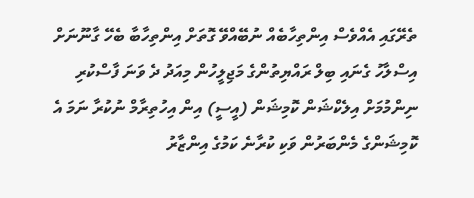ތެރޭގައި އެއްވެސް އިންތިހާބެއް ނުބޭއްވޭ ގޮތަށް އިންތިހާބާ ބެހޭ ގާނޫނަށް އިސްލާހު ގެނައި ބިލް ރައްޔިތުންގެ މަޖިލީހުން މިއަދު ދެ ވަނަ ފާސްކުރި ނިންމުމަށް އިލެކްޝަން ކޮމިޝަން (އީސީ) އިން އިހުތިރާމް ނުކުރާ ނަމަ އެ ކޮމިޝަންގެ މެންބަރުން ވަކި ކުރާނެ ކަމުގެ އިންޒާރު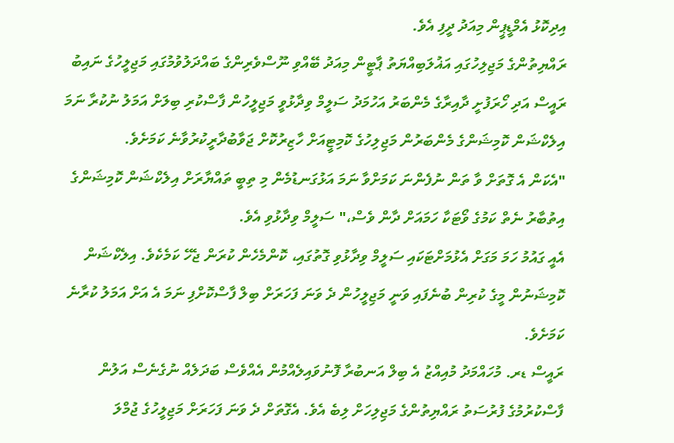އިދިކޮޅު އެމްޑީޕީން މިއަދު ދީފި އެވެ.
ރައްޔިތުންގެ މަޖިލިހުގައި އަޣުލަބިއްޔަތު ޕާޓީން މިއަދު ބޭއްވި ނޫސްވެރިންގެ ބައްދަލުވުމުގައި މަޖިލީހުގެ ނައިބު ރައީސް އަދި ހޯރަފުށީ ދާއިރާގެ މެންބަރު އަހުމަދު ސަލީމް ވިދާޅުވީ މަޖިލީހުން ފާސްކުރި ބިލަށް އަމަލު ނުކުރާ ނަމަ އިލެކްޝަން ކޮމިޝަންގެ މެންބަރުން މަޖިލިހުގެ ކޮމިޓީއަށް ހާޒިރުކޮށް ޖަވާބުދާރީކުރުވާނެ ކަމަށެވެ.
"އެކަން އެ ގޮތަށް ވާ ތަން ނުފެންނަ ކަމަށްވާ ނަމަ އަޅުގަނޑުމެން މި ތިބީ ތައްޔާރަށް އިލެކްޝަން ކޮމިޝަންގެ އިތުބާރު ނެތް ކަމުގެ ވޯޓަކާ ހަމައަށް ދާން ވެސް،" ސަލީމް ވިދާޅުވި އެވެ.
އެއީ ގައުމު ހަމަ މަގަށް އެޅުމަށްޓަކައި ސަލީމް ވިދާޅުވި ގޮތުގައި، ކޮންމެހެން ކުރަން ޖެހޭ ކަމެކެވެ. އިލެކްޝަން ކޮމިޝަނުން މީގެ ކުރިން ބުނެފައި ވަނީ މަޖިލީހުން ދެ ވަނަ ފަހަރަށް ބިލް ފާސްކޮށްފި ނަމަ އެ އަށް އަމަލު ކުރާނެ ކަމަށެވެ.
ރައީސް ޑރ. މުހައްމަދު މުއިއްޒު އެ ބިލް އަނބުރާ ފޮނުވައިލެއްމުން އެއްވެސް ބަދަލެއް ނުގެނެސް އަލުން ފާސްކުރުމުގެ ފުރުސަތު ރައްޔިތުންގެ މަޖިލިހަށް ލިބެ އެވެ. އެގޮތަށް ދެ ވަނަ ފަހަރަށް މަޖިލީހުގެ ޖުމްލަ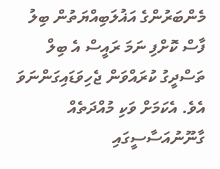މެންބަރުންގެ އަޣުލަބިއްޔަތުން ބިލު ފާސް ކޮށްފި ނަމަ ރައީސް އެ ބިލް ތަސްދީގު ކުރައްވަން ޖެހިވަޑައިގަންނަވަ އެވެ. އެކަމަށް ވަކި މުއްދަތެއް ގާނޫނުއަސާސީގައި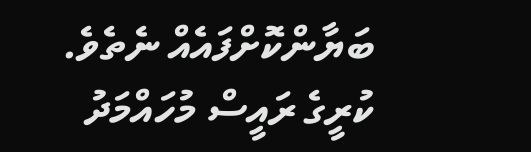ބަޔާންކޮށްފައެއް ނެތެވެ.
ކުރީގެ ރައީސް މުހައްމަދު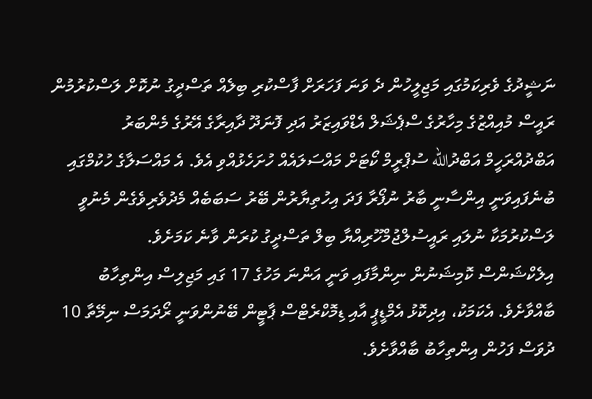ނަޝީދުގެ ވެރިކަމުގައި މަޖިލީހުން ދެ ވަނަ ފަހަރަށް ފާސްކުރި ބިލެއް ތަސްދީގު ނުކޮށް ލަސްކުރުމުން ރައީސް މުއިއްޒުގެ މިހާރުގެ ސްޕެޝަލް އެޑްވައިޒަރު އަދި ފޮނަދޫ ދާއިރާގެ އޭރުގެ މެންބަރު އަބްދުއްރަހީމް އަބްދުالله ސުޕްރީމް ކޯޓަށް މައްސަލައެއް ހުށަހެޅުއްވި އެވެ. އެ މައްސަލާގެ ހުކުމްގައި ބުނެފައިވަނީ އިންސާނީ ބާރު ނުފޯރާ ފަދަ އިހުތިޔާރުން ބޭރު ސަބަބެއް މެދުވެރިވެގެން މެނުވީ ލަސްކުރުމަކާ ނުލައި ރައީސުލްޖުމްހޫރިއްޔާ ބިލް ތަސްދީގު ކުރަން ވާނެ ކަމަށެވެ.
އިލެކްޝަންސް ކޮމިޝަނުން ނިންމާފައި ވަނީ އަންނަ މަހުގެ 17 ގައި މަޖިލިސް އިންތިހާބު ބާއްވާށެވެ. އެކަމަކު، އިދިކޮޅު އެމްޑީޕީ އާއި ޑިމޮކްރެޓްސް ޕާޓީން ބޭނުންވަނީ ރޯދަމަސް ނިމޭތާ 10 ދުވަސް ފަހުން އިންތިހާބު ބާއްވާށެވެ.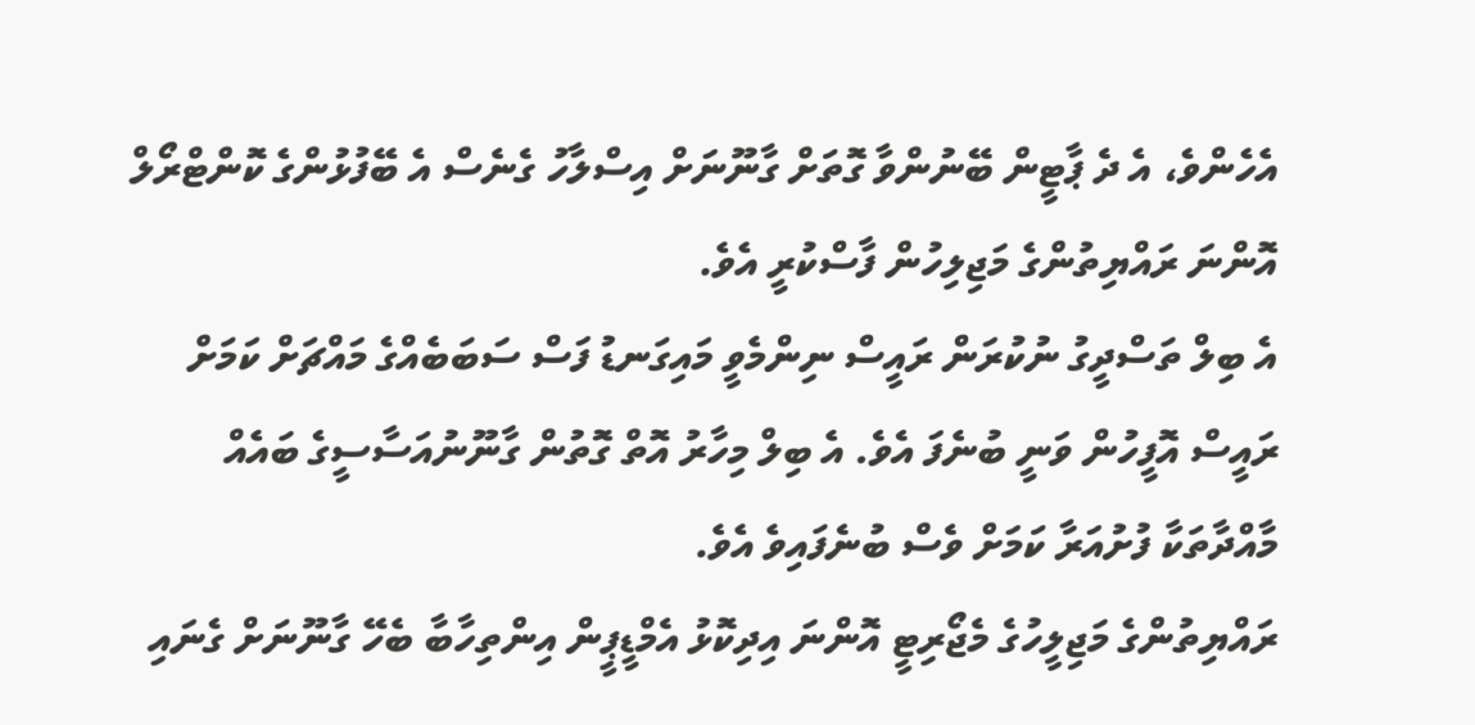އެހެންވެ، އެ ދެ ޕާޓީން ބޭނުންވާ ގޮތަށް ގާނޫނަށް އިސްލާހު ގެނެސް އެ ބޭފުޅުންގެ ކޮންޓްރޯލް އޮންނަ ރައްޔިތުންގެ މަޖިލިހުން ފާސްކުރީ އެވެ.
އެ ބިލް ތަސްދީގު ނުކުރަން ރައީސް ނިންމެވީ މައިގަނޑު ފަސް ސަބަބެއްގެ މައްޗަށް ކަމަށް ރައީސް އޮފީހުން ވަނީ ބުނެފަ އެވެ. އެ ބިލް މިހާރު އޮތް ގޮތުން ގާނޫނުއަސާސީގެ ބައެއް މާއްދާތަކާ ފުށުއަރާ ކަމަށް ވެސް ބުނެފައިވެ އެވެ.
ރައްޔިތުންގެ މަޖިލީހުގެ މެޖޯރިޓީ އޮންނަ އިދިކޮޅު އެމްޑީޕީން އިންތިހާބާ ބެހޭ ގާނޫނަށް ގެނައި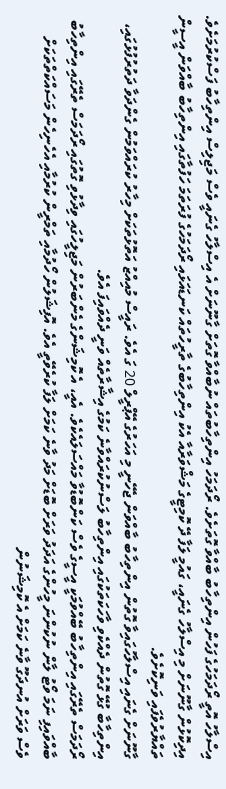އިސްލާހު އޮތީ ރޯދަމަހުގެ ފަހުން އިންތިހާބު ބާއްވާ ގޮތަށެވެ. ރޯދަމަހު އިންތިހާބުތައް ނުބާއްވާ ގޮތަށް ގާނޫނަށް އެ އިސްލާހު ގެނައީ ވެސް މަޖިލިސް އިންތިހާބު ފަސްކުރުމަށެވެ. އިދިކޮޅުން ގާނޫނަށް މި އިސްލާހު ގެނައީ، ގައުމީ ލަފާ ދޭ ކޮމިޓީގެ މަޝްވަރާއާ އެކު އިންތިހާބުގެ ތާރީހުތައް ކަނޑައަޅައި ރޯދަމަހުގެ ފުރަތަމަ ހަފުތާގައި އިންތިހާބު ބާއްވަން އީސީން ތައްޔާރުވެފައި ވަނިކޮށެވެ.
ގާނޫނަށް ގެނައި އިސްލާހުގައިވާ ގޮތުން އިންތިހާބު ބާއްވަން ޖެހޭނީ މި އަހަރުގެ އޭޕްރީލް 20 ގަ އެވެ. ރައީސް މުއިއްޒު އަތޮޅުތަކަށް މިހާރު ކުރައްވަމުން ގެންދަވާ ދަތުރުފުޅުގައި، އިންތިހާބާ ގުޅޭ ގޮތުން ދެއްކެވި ވާހަކަތަކުގައި އިންތިހާބު ލަސްނުކުރައްވާނެ ކަމުގެ އިޝާރާތެއް ވަނީ ދެއްވައިފަ އެވެ.
ރޯދަމަސް ތެރޭގައި އިންތިހާބު ބޭއްވުމަކީ އީސީގެ ވެސް ކަންބޮޑުވާ މައްސަލައެކެވެ. އެއީ، އެ ކޮމިޝަންގެ މެންބަރުން މަޖިލީހުގައި ވިދާޅުވި ގޮތުގައި ރޯދަމަސް ތެރޭގައި އިންތިހާބު ބާއްވައިފި ނަމަ ވޯޓު ލާން ނުކުންނަ މީހުންގެ އަދަދު ވަރަށް ބޮޑަށް މަދު ވާނެ ކަމަށް ލަފާ ކުރެވޭތީ އެވެ. އޮފިޝަލުން ހޯދުމާއި ތަމްރީން ކުރުމާއި އެހެނިހެން މަސައްކަތްތަކަށް ވެސް ވަރަށް އުނދަގޫ ވާނެ ކަމަށް އެ ކޮމިޝަނުން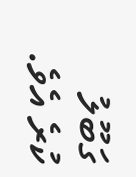ގަބޫލު ކުރެ އެވެ.